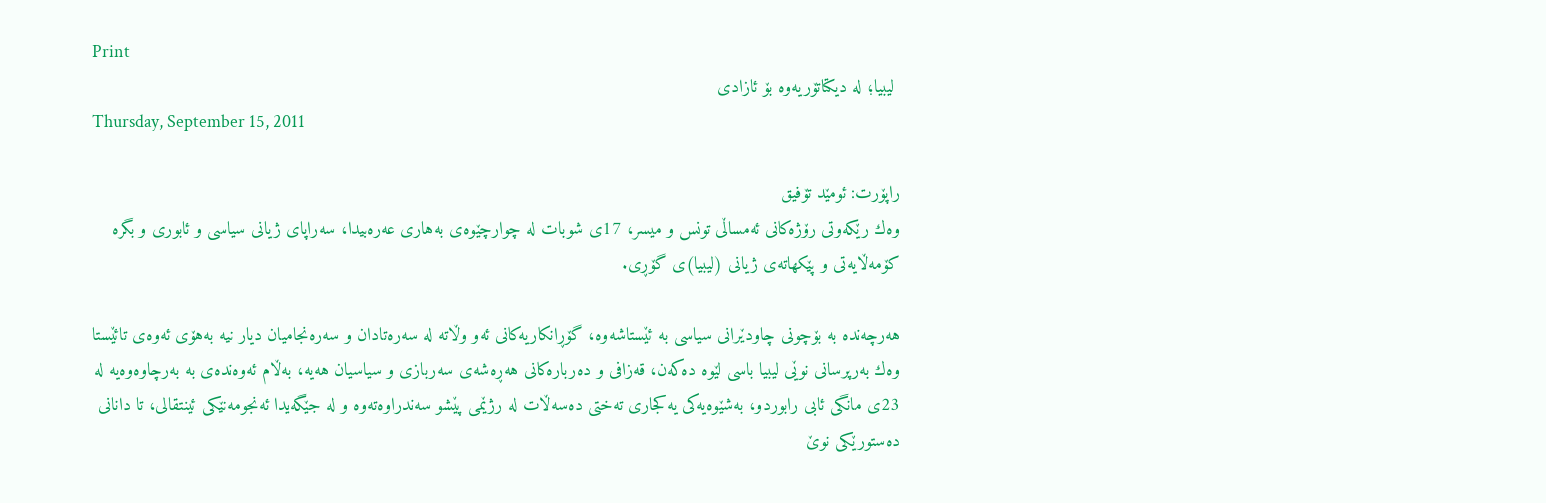Print
 لیبیا؛ له‌ دیكتاتۆریه‌وه‌ بۆ ئازادی‌
Thursday, September 15, 2011

راپۆرت: ئومێد تۆفیق
وه‌ك رێكه‌وتی‌ رۆژه‌كانی‌ ئه‌مساڵی‌ تونس و میسر، 17ی‌ شوبات له‌ چوارچێوه‌ی‌ به‌هاری‌ عه‌ره‌بیدا، سه‌راپای‌ ژیانی‌ سیاسی و ئابوری‌ و بگره‌ كۆمه‌ڵایه‌تی‌ و پێكهاته‌ی‌ ژیانی‌ (لیبیا)ی‌ گۆڕی‌.

هه‌رچه‌نده‌ به‌ بۆچونی‌ چاودێرانی سیاسی به‌ ئێستاشه‌وه‌، گۆڕانكاریه‌كانی‌ ئه‌و وڵاته‌ له‌ سه‌ره‌تادان و سه‌ره‌نجامیان دیار نیه‌ به‌هۆی‌ ئه‌وه‌ی‌ تائێستا وه‌ك به‌رپرسانی‌ نوێی‌ لیبیا باسی لێوه‌ ده‌كه‌ن، قه‌زافی و ده‌رباره‌كانی‌ هه‌ڕه‌شه‌ی‌ سه‌ربازی‌ و سیاسیان هه‌یه‌، به‌ڵام ئه‌وه‌نده‌ی‌ به‌ به‌رچاوه‌وه‌یه‌ له‌ 23ی‌ مانگی ئابی‌ رابوردو، به‌شێوه‌یه‌كی یه‌كجاری‌ ته‌ختی ده‌سه‌ڵات له‌ رژێمی‌ پێشو سه‌ندراوه‌ته‌وه‌ و له‌ جێگه‌یدا ئه‌نجومه‌نێكی ئینتقالی‌، تا دانانی‌ ده‌ستورێكی نوێ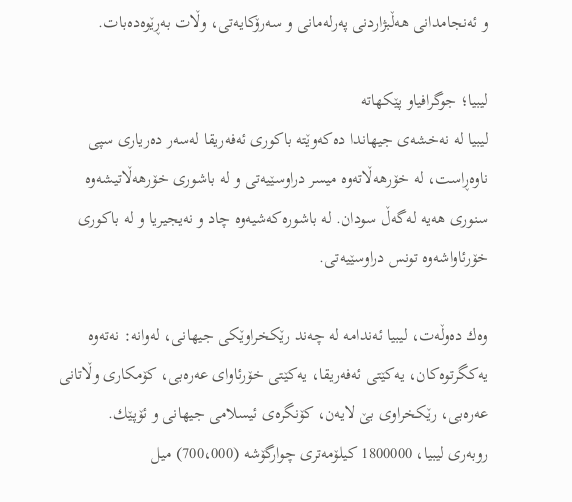و‌ ئه‌نجامدانی‌ هه‌ڵبژاردنی په‌رله‌مانی‌ و سه‌رۆكایه‌تی‌، وڵات به‌ڕێوه‌ده‌بات.

لیبیا؛ جوگرافیاو پێكهاته‌
لیبیا له‌ نه‌خشه‌ی‌ جیهاندا ده‌كه‌وێته‌ باكوری‌ ئه‌فه‌ریقا له‌سه‌ر ده‌ریاری‌ سپی ناوه‌ڕاست، له‌ خۆرهه‌ڵاته‌وه‌ میسر دراوسێیه‌تی و له‌ باشوری‌ خۆرهه‌ڵاتیشه‌وه‌ سنوری‌ هه‌یه‌ له‌گه‌ڵ سودان. له‌ باشوره‌كه‌شیه‌وه‌ چاد و نه‌یجیریا و له‌ باكوری‌ خۆرئاواشه‌وه‌ تونس دراوسێیه‌تی‌.

وه‌ك ده‌وڵه‌ت، لیبیا ئه‌ندامه‌ له‌ چه‌ند رێكخراوێكی جیهانی‌، له‌وانه‌: نه‌ته‌وه‌ یه‌كگرتوه‌كان، یه‌كێتی ئه‌فه‌ریقا، یه‌كێتی‌ خۆرئاوای‌ عه‌ره‌بی، كۆمكاری‌ وڵاتانی‌ عه‌ره‌بی، رێكخراوی‌ بێ لایه‌ن، كۆنگره‌ی‌ ئیسلامی جیهانی‌ و ئۆپێك.
روبه‌ری‌ لیبیا، 1800000 كیلۆمه‌تری‌ چوارگۆشه‌ (700،000) میل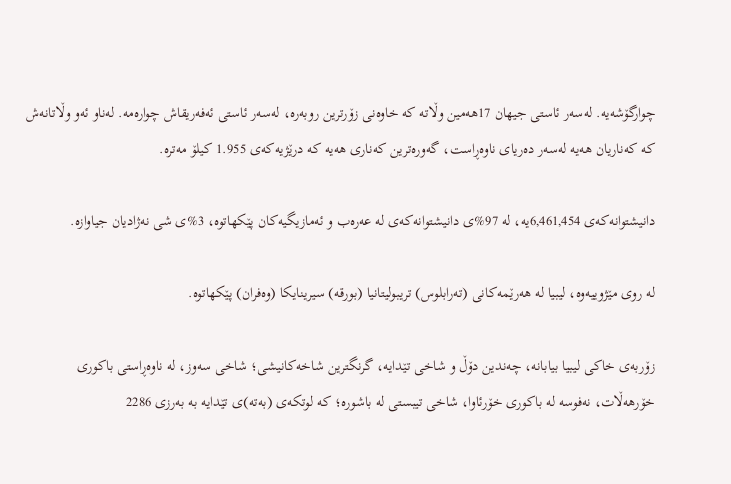چوارگۆشه‌یه‌. له‌سه‌ر ئاستی‌ جیهان 17هه‌مین وڵاته‌ كه‌ خاوه‌نی زۆرترین روبه‌ره‌، له‌سه‌ر ئاستی‌ ئه‌فه‌ریقاش چواره‌مه‌. له‌ناو ئه‌و وڵاتانه‌ش كه‌ كه‌ناریان هه‌یه‌ له‌سه‌ر ده‌ریای‌ ناوه‌ڕاست، گه‌وره‌ترین كه‌ناری‌ هه‌یه‌ كه‌ درێژیه‌كه‌ی‌ 1.955 كیلۆ مه‌تره‌.

دانیشتوانه‌كه‌ی‌ 6,461,454یه‌، له‌ 97%ی‌ دانیشتوانه‌كه‌ی‌ له‌ عه‌ره‌ب و ئه‌مازیگیه‌كان پێكهاتوه‌، 3%ی‌ شی نه‌ژادیان جیاوازه‌.

له‌ روی مێژوییه‌وه‌، لیبیا له‌ هه‌رێمه‌كانی‌ (ته‌رابلوس) تریبولیتانیا (بورقه‌) سیرینایكا (وه‌فران) پێكهاتوه‌.

زۆربه‌ی‌ خاكی‌ لیبیا بیابانه‌، چه‌ندین دۆڵ و شاخی‌ تێدایه‌، گرنگترین شاخه‌کانیشی؛ شاخی‌ سه‌وز، له‌ ناوه‌ڕاستی‌ باكوری‌ خۆرهه‌ڵات، نه‌فوسه‌ له‌ باكوری‌ خۆرئاوا، شاخی تیبستی‌ له‌ باشوره؛‌ كه‌ لوتكه‌ی ‌(به‌ته)ی‌ تێدایه‌ به‌ به‌رزی‌ 2286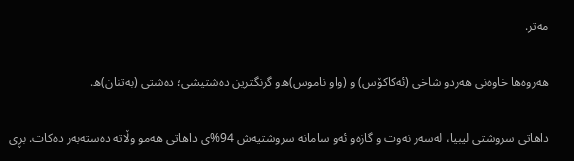مه‌تر.

هه‌روه‌ها خاوه‌نی هه‌ردو شاخی‌ (ئه‌كاكۆس) و (واو ناموس)ه‌و گرنگترین ده‌شتیشی‌؛ ده‌شتی‌ (به‌تنان)ه‌.

داهاتی سروشتی لیبیا، له‌سه‌ر نه‌وت و گازه‌و ئه‌و سامانه‌ سروشتیه‌ش 94%ی‌ داهاتی‌ هه‌مو وڵاته ده‌سته‌به‌ر ده‌كات. بڕی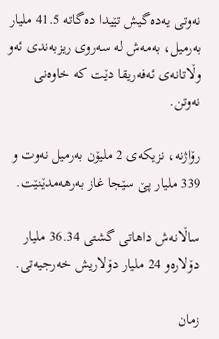نه‌وتی یه‌ده‌گیش تێیدا ده‌گاته‌ 41.5 ملیار به‌رمیل، به‌مه‌ش له‌ سه‌روی‌ ریزبه‌ندی ئه‌و وڵاتانه‌ی‌ ئه‌فه‌ریقا دێت كه‌‌ خاوه‌نی نه‌وتن.

رۆاژنه‌، نزیکه‌ی 2 ملیۆن به‌رمیل نه‌وت و 339 ملیار پێ سێجا غاز به‌رهه‌مدێنێت.

ساڵانه‌ش داهاتی‌ گشتی‌ 36.34 ملیار دۆلاره‌و 24 ملیار دۆلاریش خه‌رجیه‌تی‌‌.

زمان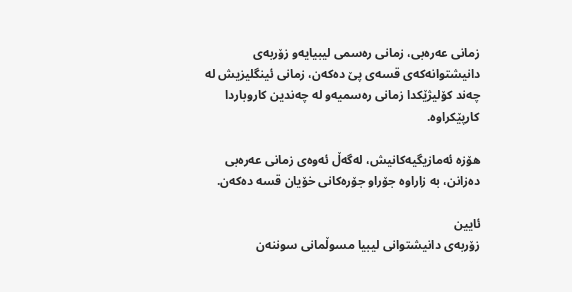زمانی‌ عه‌ره‌بی، زمانی‌ ره‌سمی لیبیایه‌و زۆربه‌ی‌ دانیشتوانه‌كه‌ی‌ قسه‌ی‌ پێ ده‌كه‌ن، زمانی‌ ئینگلیزیش له‌ چه‌ند كۆلیژێكدا زمانی‌ ره‌سمیه‌و له‌ چه‌ندین كاروباردا كارپێكراوه‌.

هۆزه‌ ئه‌مازیگیه‌كانیش، له‌گه‌ڵ ئه‌وه‌ی‌ زمانی‌ عه‌ره‌بی ده‌زانن، به‌ زاراوه‌ جۆراو جۆره‌كانی‌ خۆیان قسه‌ ده‌كه‌ن.

ئایین
زۆربه‌ی‌ دانیشتوانی‌ لیبیا مسوڵمانی‌ سوننه‌ن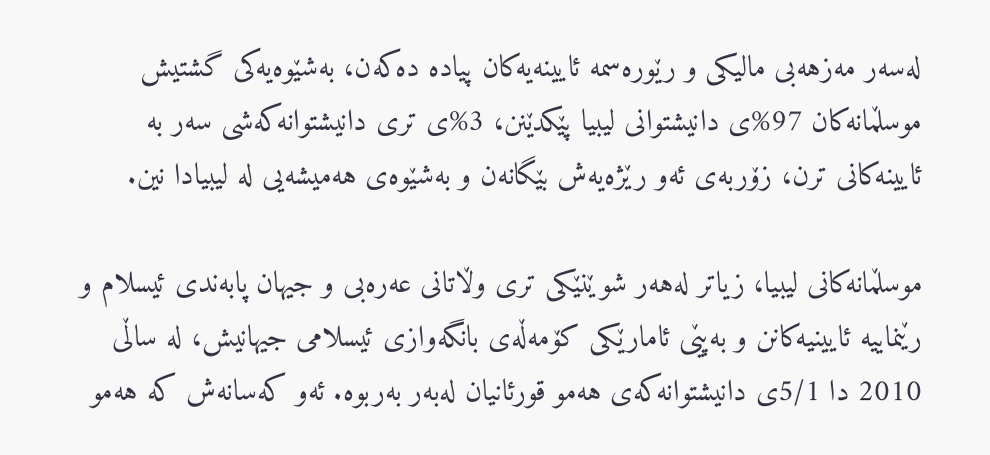له‌سه‌ر مه‌زهه‌بی مالیكی و رێوره‌سمه‌ ئایینه‌یه‌كان پیاده‌ ده‌كه‌ن، به‌شێوه‌یه‌كی گشتیش موسڵمانه‌كان 97%ی‌ دانیشتوانی لیبیا پێكدێنن، 3%ی‌ تری دانیشتوانه‌كه‌شی سه‌ر به‌ ئایینه‌كانی‌ ترن، زۆربه‌ی‌ ئه‌و رێژه‌یه‌ش بێگانه‌ن و به‌شێوه‌ی هه‌میشه‌یی له‌ لیبیادا نین.

موسڵمانه‌كانی‌ لیبیا، زیاتر له‌هه‌ر شوێنێكی تری‌ وڵاتانی‌ عه‌ره‌بی و جیهان پابه‌ندی ئیسلام و رێنماییه‌ ئایینیه‌كانن و به‌پێی‌ ئامارێكی كۆمه‌ڵه‌ی‌ بانگه‌وازی‌ ئیسلامی جیهانیش‌، له‌ ساڵی‌ 2010 دا 5/1ی‌ دانیشتوانه‌كه‌ی‌ هه‌مو قورئانیان له‌به‌ر به‌ربوه‌. ئه‌و كه‌سانه‌ش كه‌ هه‌مو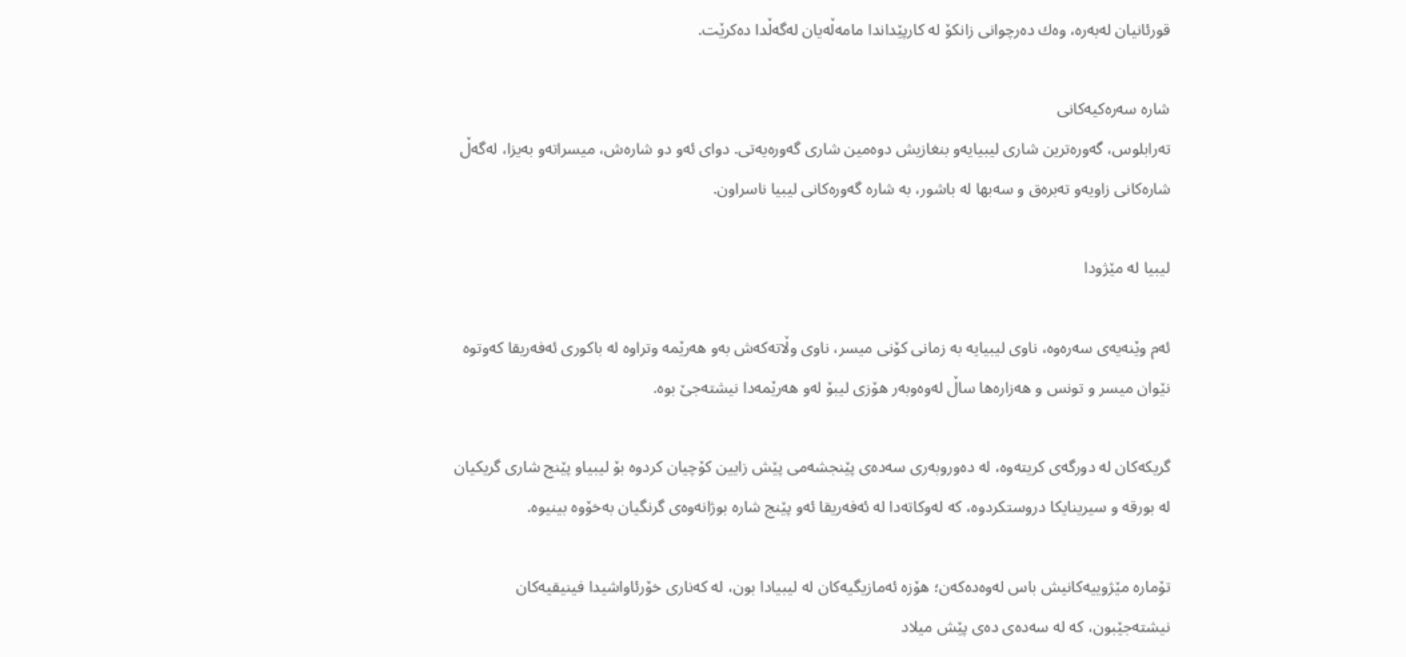قورئانیان له‌به‌ره‌، وه‌ك ده‌رچوانی‌ زانكۆ له‌ كارپێداندا مامه‌ڵه‌یان له‌گه‌ڵدا ده‌كرێت.

شاره‌ سه‌ره‌كیه‌كانی
ته‌رابلوس، گه‌وره‌ترین شاری‌ لیبیایه‌و بنغازیش دوه‌مین شاری‌ گه‌وره‌یه‌تی. دوای‌ ئه‌و دو شاره‌ش، میسراته‌و به‌یزا، له‌گه‌ڵ شاره‌كانی زاویه‌و ته‌بره‌ق و سه‌بها له‌ باشور، به‌ شاره‌ گه‌وره‌كانی‌ لیبیا ناسراون.

لیبیا له‌ مێژودا

ئه‌م وێنه‌یه‌ی‌ سه‌ره‌وه‌، ناوی‌ لیبیایه‌ به‌ زمانی‌ كۆنی‌ میسر، ناوی‌ وڵاته‌كه‌ش به‌و هه‌رێمه‌ وتراوه‌ له‌ باكوری‌ ئه‌فه‌ریقا كه‌وتوه‌ نێوان میسر و تونس و هه‌زاره‌ها ساڵ له‌وه‌وبه‌ر هۆزی‌ لیبۆ له‌و هه‌رێمه‌دا نیشته‌جێ بوه‌.

گریكه‌كان له‌ دورگه‌ی‌ كریته‌وه‌، له‌ ده‌وروبه‌ری‌ سه‌ده‌ی‌ پێنجشه‌می‌ پێش زایین كۆچیان كردوه‌ بۆ لیبیاو پێنج شاری گریكیان له‌ بورقه‌ و سیرینایكا دروستكردوه‌، كه‌ له‌وكاته‌دا له‌ ئه‌فه‌ریقا ئه‌و پێنج شاره‌ بوژانه‌وه‌ی‌ گرنگیان به‌خۆوه‌ بینیوه‌.

تۆماره‌ مێژوییه‌كانیش باس له‌وه‌ده‌كه‌ن؛ هۆزه‌ ئه‌مازیگیه‌كان له‌ لیبیادا بون، له‌ كه‌ناری‌ خۆرئاواشیدا فینیقیه‌كان نیشته‌جێبون، كه‌ له‌ سه‌ده‌ی‌ ده‌ی پێش میلاد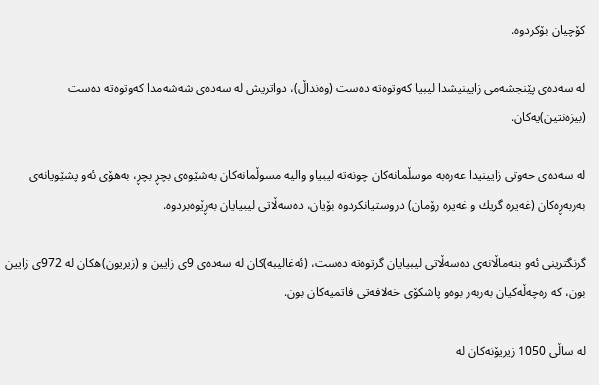كۆچیان بۆكردوه‌.

له‌ سه‌ده‌ی‌ پێنجشه‌می‌ زایینیشدا لیبیا كه‌وتوه‌ته‌ ده‌ست (وه‌نداڵ)، دواتریش له‌ سه‌ده‌ی‌ شه‌شه‌مدا كه‌وتوه‌ته‌ ده‌ست (بیزه‌نتین)یه‌كان.

له‌ سه‌ده‌ی‌ حه‌وتی‌ زایینیدا عه‌ره‌به‌ موسڵمانه‌كان چونه‌ته‌ لیبیاو والیه‌ مسوڵمانه‌كان به‌شێوه‌ی‌ بچڕ بچڕ، به‌هۆی‌ ئه‌و پشێویانه‌ی‌ به‌ربه‌ڕه‌كان (غه‌یره‌ گریك و غه‌یره‌ رۆمان) دروستیانكردوه‌ بۆیان، ده‌سه‌ڵاتی‌ لیبیایان به‌ڕێوه‌بردوه‌.

گرنگترینی ئه‌و بنه‌ماڵانه‌ی‌ ده‌سه‌ڵاتی‌ لیبیایان گرتوه‌ته‌ ده‌ست، (ئه‌غالیبه‌)كان له‌ سه‌ده‌ی‌ 9ی‌ زایین و (زیریون)ه‌كان له‌ 972ی‌ زایین بون، كه‌ ره‌چه‌ڵه‌كیان به‌ربه‌ر بوه‌و پاشكۆی‌ خه‌لافه‌تی‌ فاتمیه‌كان بون.

له‌ ساڵی‌ 1050 زیریۆنه‌كان له‌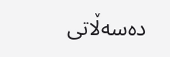ده‌سه‌ڵاتی‌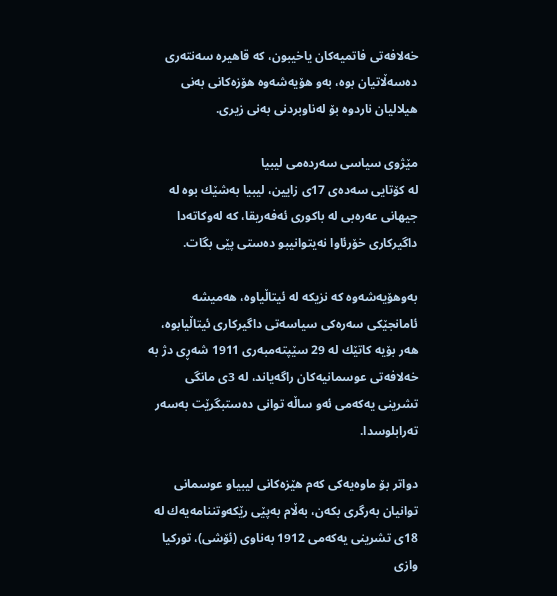خه‌لافه‌تی‌ فاتمیه‌كان یاخیبون، كه‌ قاهیره‌ سه‌نته‌ری‌ ده‌سه‌ڵاتیان بوه‌، به‌و هۆیه‌شه‌وه‌ هۆزه‌كانی‌ به‌نی هیلالیان ناردوه‌ بۆ له‌ناوبردنی به‌نی‌ زیری‌.

مێژوی‌ سیاسی سه‌رده‌می‌ لیبیا
له‌ كۆتایی سه‌ده‌ی‌ 17ی‌ زایین، لیبیا به‌شێك بوه‌ له‌ جیهانی‌ عه‌ره‌بی له‌ باكوری‌ ئه‌فه‌ریقا، كه‌ له‌وكاته‌دا داگیركاری‌ خۆرئاوا نه‌یتوانیبو ده‌ستی‌ پێی بگات.

به‌وهۆیه‌شه‌وه‌ كه‌ نزیكه‌ له‌ ئیتاڵیاوه‌، هه‌میشه‌ ئامانجێكی سه‌ره‌كی سیاسه‌تی‌ داگیركاری‌ ئیتاڵیابوه‌، هه‌ر بۆیه‌ كاتێك له‌ 29 سێپته‌مبه‌ری‌ 1911 شه‌ڕی‌ دژ به‌ خه‌لافه‌تی‌ عوسمانیه‌كان راگه‌یاند، له‌ 3ی‌ مانگی تشرینی‌ یه‌كه‌می‌ ئه‌و ساڵه‌ توانی‌ ده‌ستبگرێت به‌سه‌ر ته‌رابلوسدا.

دواتر بۆ ماوه‌یه‌كی كه‌م هێزه‌كانی‌ لیبیاو عوسمانی‌ توانیان به‌رگری‌ بكه‌ن، به‌ڵام به‌پێی‌ رێكه‌وتننامه‌یه‌ك له‌ 18ی‌ تشرینی‌ یه‌كه‌می 1912 به‌ناوی‌ (ئۆشی)، توركیا وازی‌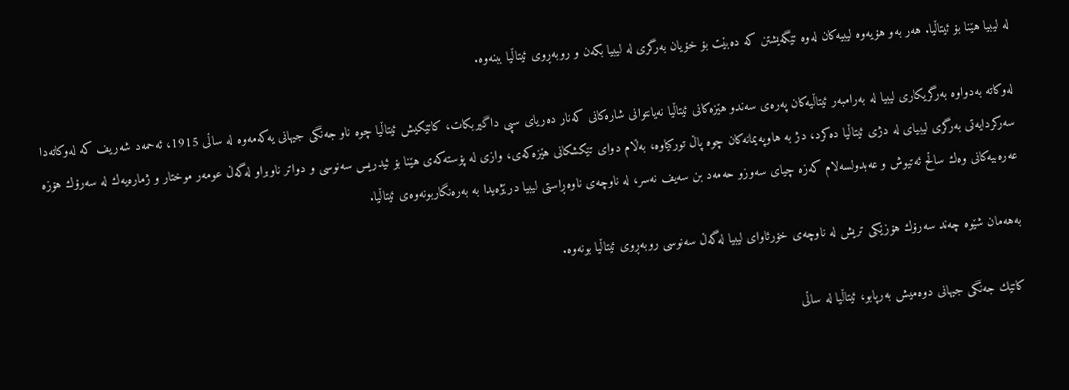له‌ لیبیا هێنا بۆ ئیتاڵیا. هه‌ر به‌و هۆیه‌وه‌ لیبیه‌كان له‌وه‌ تێگه‌یشتن كه‌ ده‌بێت بۆ خۆیان به‌رگری‌ له‌ لیبیا بكه‌ن و روبه‌ڕوی‌ ئیتاڵیا ببنه‌وه‌.

له‌وكاته‌ به‌دواوه‌ به‌رگریكاری‌ لیبیا له‌ به‌رامبه‌ر ئیتاڵیه‌كان په‌ره‌ی‌ سه‌ندو هێزه‌كانی‌ ئیتاڵیا نه‌یانتوانی‌ شاره‌كانی‌ كه‌نار ده‌ریای‌ سپی داگیربكات، كاتێكیش ئیتاڵیا چوه‌ ناو جه‌نگی جیهانی‌ یه‌كه‌مه‌وه‌ له‌ ساڵی‌ 1915، ئه‌حمه‌د شه‌ریف كه‌ له‌وكاته‌دا سه‌ركردایه‌تی به‌رگری‌ لیبیای‌ له‌ دژی‌ ئیتاڵیا ده‌كرد، دژ به‌ هاوپه‌یمانه‌كان چوه‌ پاڵ توركیاوه،‌ به‌ڵام دوای‌ تێكشكانی‌ هێزه‌كه‌ی‌، وازی‌ له‌ پۆسته‌كه‌ی‌ هێنا بۆ ئیدریس سه‌نوسی و دواتر ناوبراو له‌گه‌ڵ عومه‌ر موختار و ژماره‌یه‌ك له‌ سه‌رۆك هۆزه‌ عه‌ره‌بیه‌كانی‌ وه‌ك ساڵح ئه‌تیوش و عه‌بدولسه‌لام كه‌زه‌ چیای‌ سه‌وزو حه‌مه‌د بن سه‌یف نه‌سر، له‌ ناوچه‌ی‌ ناوه‌ڕاستی‌ لیبیا درێژه‌یدا به‌ به‌ره‌نگاربونه‌وه‌ی‌ ئیتاڵیا.

به‌هه‌مان شێوه‌ چه‌ند سه‌رۆك هۆزێكی تریش له‌ ناوچه‌ی‌ خۆرئاوای‌ لیبیا له‌گه‌ڵ سه‌نوسی روبه‌ڕوی‌ ئیتاڵیا بونه‌وه‌.

كاتێك جه‌نگی جیهانی‌ دوه‌میش به‌رپابو، ئیتاڵیا له‌ ساڵی‌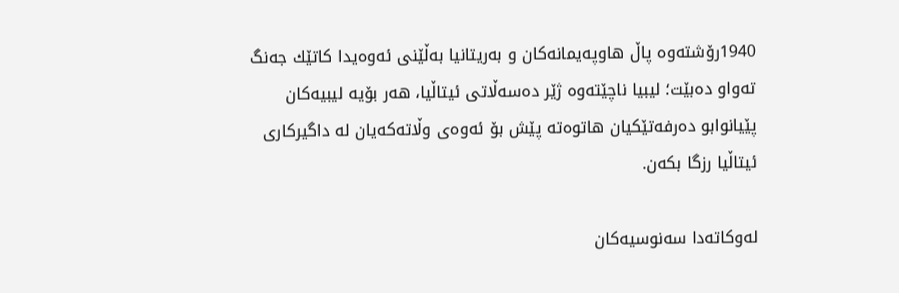1940رۆشته‌وه‌ پاڵ هاوپه‌یمانه‌كان و به‌ریتانیا به‌ڵێنی‌ ئه‌وه‌یدا كاتێك جه‌نگ ته‌واو ده‌بێت؛ لیبیا ناچێته‌وه‌ ژێر ده‌سه‌ڵاتی‌ ئیتاڵیا، هه‌ر بۆیه‌ لیبیه‌كان پێیانوابو ده‌رفه‌تێكیان هاتوه‌ته‌ پێش بۆ ئه‌وه‌ی‌ وڵاته‌كه‌یان له‌ داگیركاری‌ ئیتاڵیا رزگا بكه‌ن.

له‌وكاته‌دا سه‌نوسیه‌كان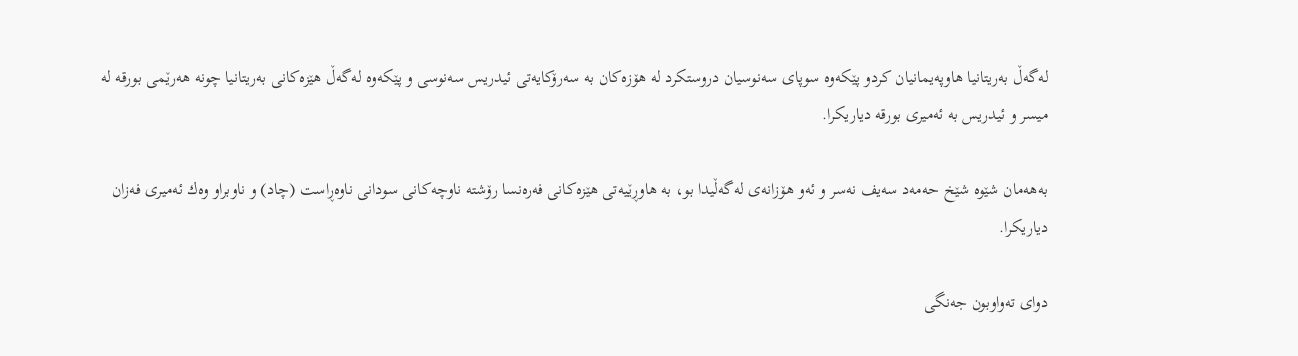له‌گه‌ڵ به‌ریتانیا هاوپه‌یمانیان كردو پێكه‌وه‌ سوپای‌ سه‌نوسیان دروستكرد له‌ هۆزه‌كان به‌ سه‌رۆكایه‌تی‌ ئیدریس سه‌نوسی و پێكه‌وه‌ له‌گه‌ڵ هێزه‌كانی‌ به‌ریتانیا چونه‌ هه‌رێمی بورقه‌ له‌ میسر و ئیدریس به‌ ئه‌میری‌ بورقه‌ دیاریكرا.

به‌هه‌مان شێوه‌ شێخ حه‌مه‌د سه‌یف نه‌سر و ئه‌و هۆزانه‌ی‌ له‌گه‌ڵیدا بو، به‌ هاوڕێیه‌تی‌ هێزه‌كانی‌ فه‌ره‌نسا رۆشته‌ ناوچه‌كانی‌ سودانی‌ ناوه‌ڕاست (چاد) و ناوبراو وه‌ك ئه‌میری‌ فه‌زان دیاریكرا.

دوای‌ ته‌واوبون جه‌نگی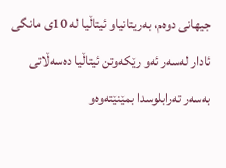جیهانی‌ دوه‌م، به‌ریتانیاو ئیتاڵیا له‌ 10ی‌ مانگی ئادار له‌سه‌ر ئه‌و رێكه‌وتن ئیتاڵیا ده‌سه‌ڵاتی‌ به‌سه‌ر ته‌ر‌ابلوسدا بمێنێته‌وه‌و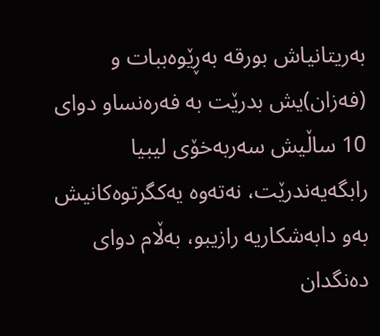به‌ریتانیاش بورقه‌ به‌ڕێوه‌ببات و (فه‌زان)یش بدرێت به‌ فه‌ره‌نساو دوای‌ 10 ساڵیش سه‌ربه‌خۆی‌ لیبیا رابگه‌یه‌ندرێت، نه‌ته‌وه‌ یه‌كگرتوه‌كانیش به‌و دابه‌شكاریه‌ رازیبو، به‌ڵام دوای‌ ده‌نگدان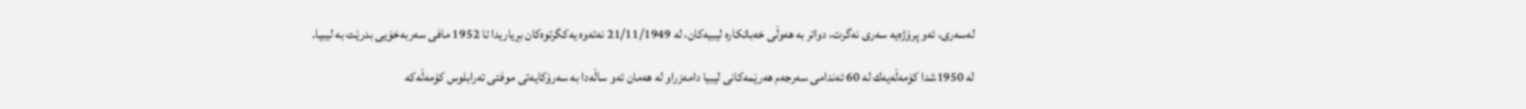له‌سه‌ری‌، ئه‌و پرۆژه‌یه‌ سه‌ری‌ نه‌گرت، دواتر به‌ هه‌وڵی‌ خه‌باتكاره‌ لیبیه‌كان، له‌ 21/11/1949 نه‌ته‌وه‌ یه‌كگرتوه‌كان بڕیاریدا تا 1952 مافی سه‌ربه‌خۆیی بدرێت به‌ لیبیا.

له‌ 1950شدا كۆمه‌ڵه‌یه‌ك له‌ 60 ئه‌ندامی سه‌رجه‌م هه‌رێمه‌كانی‌ لیبیا دامه‌زراو له‌ هه‌مان ئه‌و ساڵه‌دا به‌ سه‌رۆكایه‌تی‌ موفتی‌ ته‌رابلوس كۆمه‌ڵه‌كه‌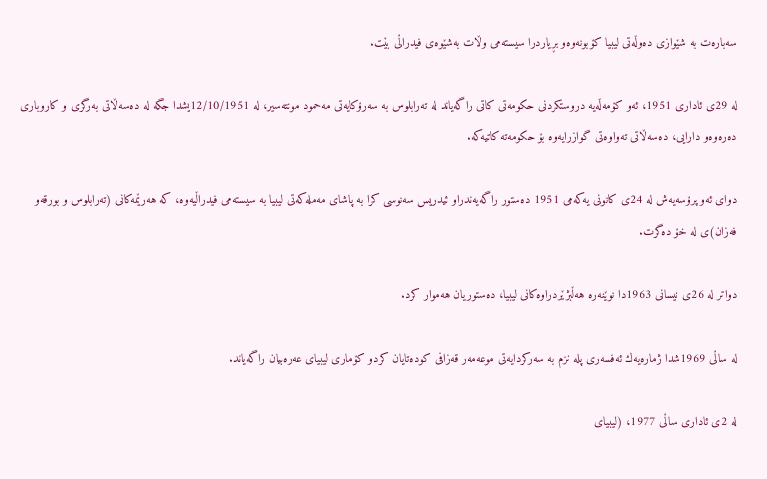سه‌باره‌ت به‌ شێوازی‌ ده‌وڵه‌تی‌ لیبیا كۆبونه‌وه‌و بڕیاردرا سیسته‌می‌ وڵات به‌شێوه‌ی‌ فیدراڵی‌ بێت.

له‌ 29ی‌ ئاداری‌ 1951، ئه‌و كۆمه‌ڵه‌یه‌ دروستكردنی حكومه‌تی‌ كاتی‌ راگه‌یاند له‌ ته‌رابلوس به ‌سه‌رۆكایه‌تی‌ مه‌حمود مونته‌سیر، له‌ 12/10/1951یشدا جگه‌ له‌ ده‌سه‌ڵاتی به‌رگری‌ و كاروباری‌ ده‌ره‌وه‌و دارایی، ده‌سه‌ڵاتی‌ ته‌واوه‌تی گوازرایه‌وه‌ بۆ حكومه‌ته‌ كاتیه‌كه‌.

دوای‌ ئه‌و پرۆسه‌یه‌ش له‌ 24ی‌ كانونی یه‌كه‌می‌ 1951 ده‌ستور راگه‌یه‌ندراو ئیدریس سه‌نوسی كرا به‌ پاشای‌ مه‌مله‌كه‌تی‌ لیبیا به‌ سیسته‌می فیدراڵیه‌وه،‌ كه‌ هه‌رێمه‌كانی‌ (ته‌رابلوس و بورقه‌و فه‌زان)ی‌ له‌ خۆ ده‌گرت.

دواتر له‌ 26ی‌ نیسانی‌ 1963دا نوێنه‌ره‌ هه‌ڵبژێردراوه‌كانی‌ لیبیا، ده‌ستوریان هه‌موار كرد.

له‌ ساڵی‌ 1969شدا ژماره‌یه‌ك ئه‌فسه‌ری‌ پله‌ نزم به‌ سه‌ركردایه‌تی‌ موعه‌مه‌ر قه‌زافی كوده‌تایان كردو كۆماری‌ لیبیای‌ عه‌ره‌بیان راگه‌یاند.

له‌ 2ی‌ ئاداری‌ ساڵی‌ 1977، (لیبیای‌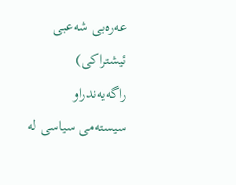عه‌ره‌بی شه‌عبی ئیشتراكی) راگه‌یه‌ندراو سیسته‌می سیاسی له‌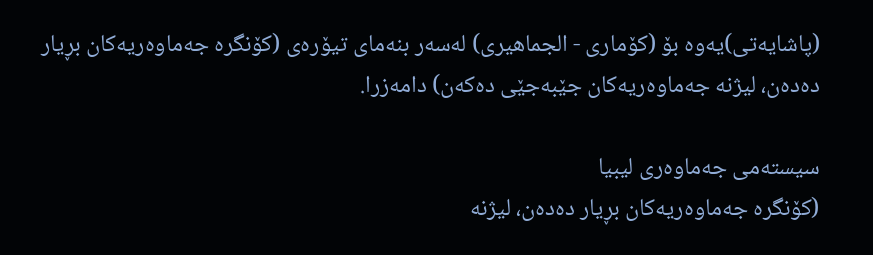(پاشایه‌تی)یه‌وه‌ بۆ ‌(كۆماری - الجماهیری‌) له‌سه‌ر بنه‌مای‌ تیۆره‌ی‌ (كۆنگره‌ جه‌ماوه‌ریه‌كان بڕیار ده‌ده‌ن، لیژنه‌ جه‌ماوه‌ریه‌كان جێبه‌جێی‌ ده‌كه‌ن) دامه‌زرا.

سیسته‌می جه‌ماوه‌ری‌ لیبیا
(كۆنگره‌ جه‌ماوه‌ریه‌كان بڕیار ده‌ده‌ن، لیژنه‌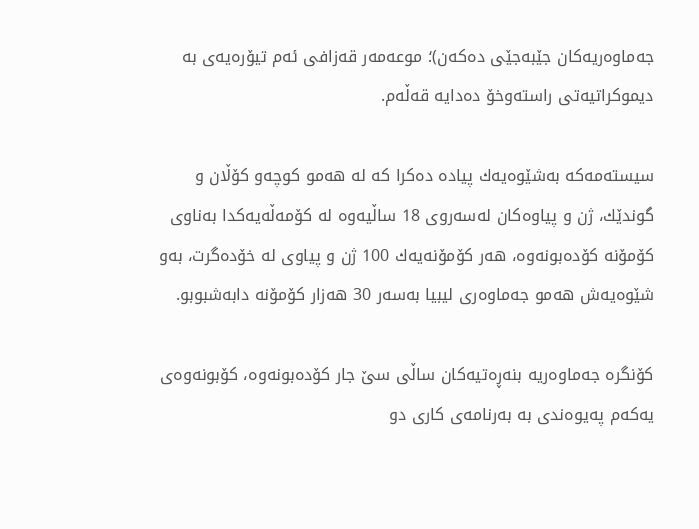جه‌ماوه‌ریه‌كان جێبه‌جێی‌ ده‌كه‌ن)؛ موعه‌مه‌ر قه‌زافی ئه‌م تیۆره‌یه‌ی‌ به‌ دیموكراتیه‌تی راسته‌وخۆ‌ ده‌دایه‌ قه‌ڵه‌م.

سیسته‌مه‌كه‌ به‌شێوه‌یه‌ك پیاده‌ ده‌كرا كه‌ له‌ هه‌مو كوچه‌و كۆڵان و گوندێك، ژن و پیاوه‌كان له‌سه‌روی‌ 18 ساڵیه‌وه‌ له‌ كۆمه‌ڵه‌یه‌كدا به‌ناوی‌ كۆمۆنه‌ كۆده‌بونه‌وه‌، هه‌ر كۆمۆنه‌یه‌ك 100 ژن و پیاوی‌ له‌ خۆده‌گرت، به‌و شێوه‌یه‌ش هه‌مو جه‌ماوه‌ری‌ لیبیا به‌سه‌ر 30 هه‌زار كۆمۆنه‌ دابه‌شبوبو.

كۆنگره‌ جه‌ماوه‌ریه‌ بنه‌ڕه‌تیه‌كان ساڵی‌ سێ جار كۆده‌بونه‌وه‌، كۆبونه‌وه‌ی‌ یه‌كه‌م په‌یوه‌ندی به‌ به‌رنامه‌ی‌ كاری‌ دو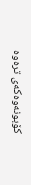كۆبونه‌وه‌كه‌ی‌ تره‌وه‌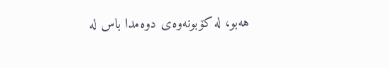هه‌بو، له‌ كۆبونه‌وه‌ی‌ دوه‌مدا باس له‌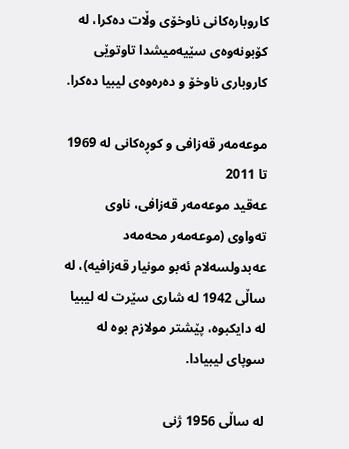كاروباره‌كانی ناوخۆی‌ وڵات ده‌كرا، له‌ كۆبونه‌وه‌ی‌ سێیه‌میشدا تاوتوێی‌ كاروباری‌ ناوخۆ و ده‌ره‌وه‌ی‌ لیبیا ده‌كرا.

موعه‌مه‌ر قه‌زافی و كوڕه‌كانی‌ له‌ 1969 تا 2011
عه‌قید موعه‌مه‌ر قه‌زافی، ناوی‌ ته‌واوی‌ (موعه‌مه‌ر محه‌مه‌د عه‌بدولسه‌لام ئه‌بو مونیار قه‌زافیه)، له‌ ساڵی‌ 1942 له‌ شاری‌ سێرت له‌ لیبیا له‌ دایكبوه‌، پێشتر مولازم بوه‌ له‌ سوپای‌ لیبیادا.

له‌ ساڵی‌ 1956 ژنی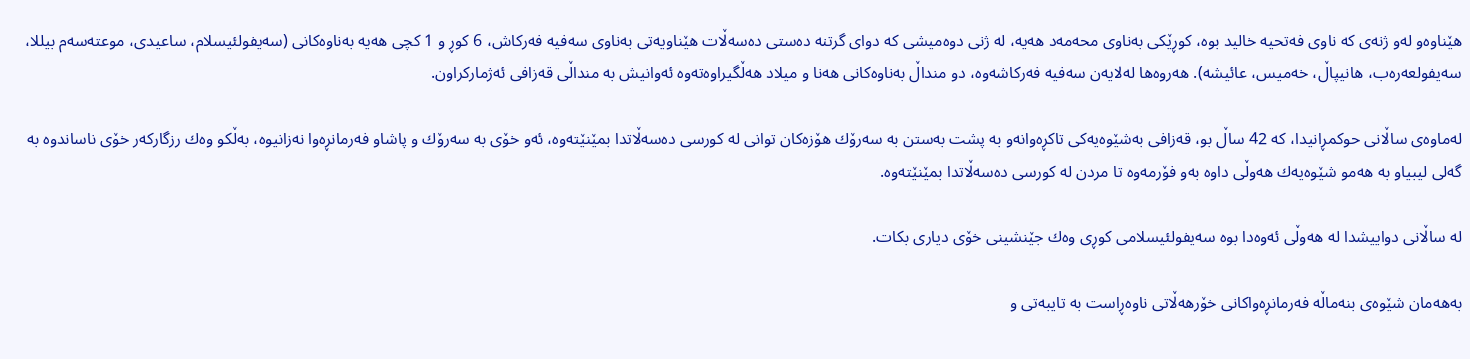هێناوه‌و له‌و ژنه‌ی‌ كه‌ ناوی‌ فه‌تحیه‌ خالید بوه‌، كوڕێكی به‌ناوی‌ محه‌مه‌د هه‌یه‌، له‌ ژنی دوه‌میشی كه‌ دوای‌ گرتنه‌ ده‌ستی‌ ده‌سه‌ڵات هێناویه‌تی‌ به‌ناوی‌ سه‌فیه‌ فه‌ركاش، 6 كوڕ و 1 كچی هه‌یه‌ به‌ناوه‌كانی‌ (سه‌یفولئیسلام، ساعیدی‌، موعته‌سه‌م بیللا، سه‌یفولعه‌ره‌ب، هانیپاڵ، خه‌میس، عائیشه‌). هه‌روه‌ها له‌لایه‌ن سه‌فیه‌ فه‌ركاشه‌وه،‌ دو منداڵ به‌ناوه‌كانی هه‌نا و میلاد هه‌ڵگیراوه‌ته‌و‌ه‌ ئه‌وانیش به‌ منداڵی‌ قه‌زافی ئه‌ژماركراون.

له‌ماوه‌ی‌ ساڵانی حوكمڕانیدا، كه‌ 42 ساڵ بو، قه‌زافی به‌شێوه‌یه‌كی تاكڕه‌وانه‌و به‌ پشت به‌ستن به‌ سه‌رۆك هۆزه‌كان توانی له‌ كورسی ده‌سه‌ڵاتدا بمێنێته‌وه‌، ئه‌و خۆی‌ به‌ سه‌رۆك و پاشاو فه‌رمانڕه‌وا نه‌زانیوه‌، به‌ڵكو وه‌ك رزگاركه‌ر خۆی‌ ناساندوه‌ به‌ گه‌لی‌ لیبیاو به‌ هه‌مو شێوه‌یه‌ك هه‌وڵی‌ داوه‌ به‌و فۆرمه‌وه‌ تا مردن له‌ كورسی‌ ده‌سه‌ڵاتدا بمێنێته‌وه‌.

له‌ ساڵانی دواییشدا له‌ هه‌وڵی‌ ئه‌وه‌دا بوه‌ سه‌یفولئیسلامی كوڕی‌ وه‌ك جێنشینی خۆی‌ دیاری بكات.

به‌هه‌مان شێوه‌ی‌ بنه‌ماڵه‌ فه‌رمانڕه‌واكانی‌ خۆرهه‌ڵاتی ناوه‌ڕاست به‌ تایبه‌تی‌ و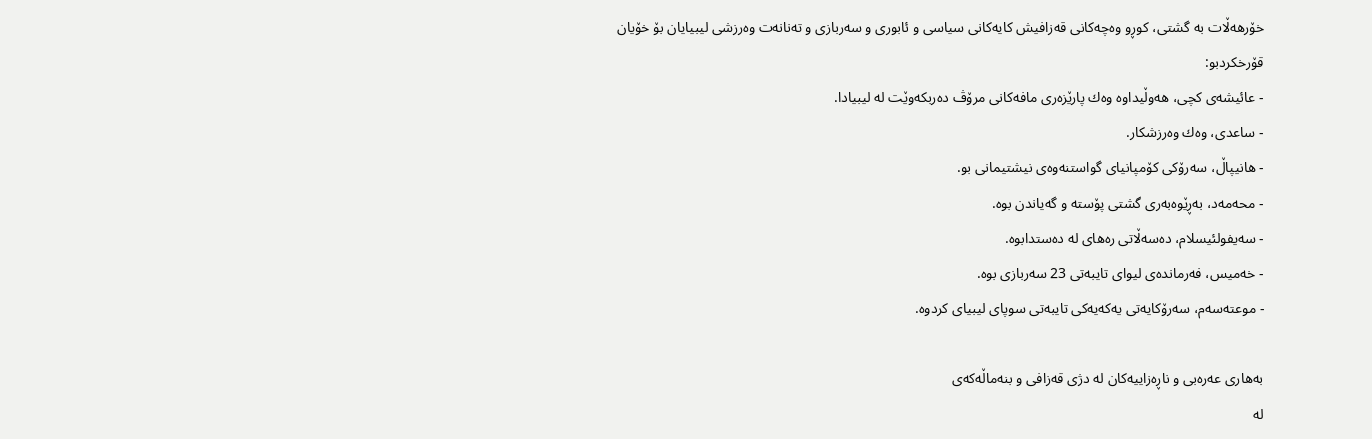خۆرهه‌ڵات به‌ گشتی‌، كوڕو وه‌چه‌كانی‌ قه‌زافیش كایه‌كانی‌ سیاسی و ئابوری‌ و سه‌ربازی‌ و ته‌نانه‌ت وه‌رزشی لیبیایان بۆ خۆیان قۆرخكردبو:
- عائیشه‌ی‌ كچی، هه‌وڵیداوه‌ وه‌ك پارێزه‌ری‌ مافه‌كانی‌ مرۆڤ ده‌ربكه‌وێت له‌ لیبیادا.
- ساعدی، وه‌ك وه‌رزشكار.
- هانیپاڵ، سه‌رۆکی کۆمپانیای گواستنه‌وه‌ی نیشتیمانی بو‌.
- محه‌مه‌د، به‌ڕێوه‌به‌ری گشتی پۆسته‌ و گه‌یاندن بوه‌.
- سه‌یفولئیسلام، ده‌سه‌ڵاتی‌ ره‌های‌ له‌ ده‌ستدابوه‌.
- خه‌میس، فه‌رمانده‌ی لیوای تایبه‌تی‌ 23 سه‌ربازی بوه‌.
- موعته‌سه‌م، سه‌رۆکایه‌تی یه‌که‌یه‌کی تایبه‌تی سوپای لیبیای کردوه.

به‌هاری‌ عه‌ره‌بی و ناڕه‌زاییه‌كان له‌ دژی‌ قه‌زافی و بنه‌ماڵه‌كه‌ی‌
له‌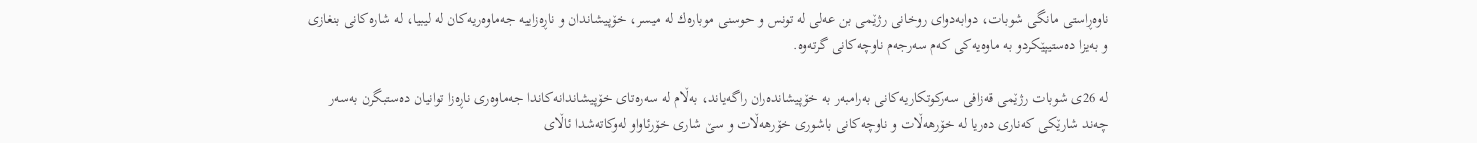ناوه‌ڕاستی‌ مانگی شوبات، دوابه‌دوای‌ روخانی‌ رژێمی بن عه‌لی‌ له‌ تونس و حوسنی‌ موباره‌ك له‌ میسر، خۆپیشاندان و ناڕه‌زاییه‌ جه‌ماوه‌ریه‌كان له‌ لیبیا، له‌ شاره‌كانی‌ بنغازی‌ و به‌یزا ده‌ستیپێكردو به‌ ماوه‌یه‌كی كه‌م سه‌رجه‌م ناوچه‌كانی‌ گرته‌وه‌.

له‌ 26ی‌ شوبات رژێمی‌ قه‌زافی سه‌ركوتكاریه‌كانی‌ به‌رامبه‌ر به‌ خۆپیشانده‌ران راگه‌یاند، به‌ڵام له‌ سه‌ره‌تای‌ خۆپیشاندانه‌كاندا جه‌ماوه‌ری‌ ناڕه‌زا توانیان ده‌ستبگرن به‌سه‌ر چه‌ند شارێكی كه‌ناری‌ ده‌ریا له‌ خۆرهه‌ڵات و ناوچه‌كانی‌ باشوری‌ خۆرهه‌ڵات و سێ شاری‌ خۆرئاواو له‌وكاته‌شدا ئاڵای‌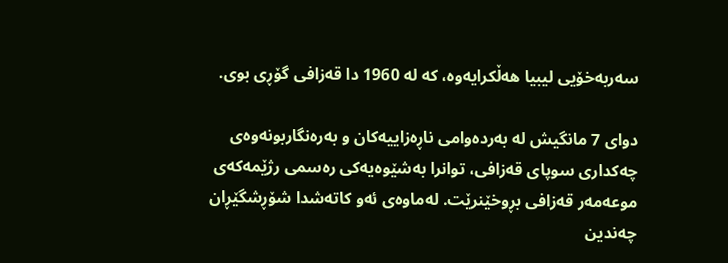سه‌ربه‌خۆیی لیبیا هه‌ڵكرایه‌وه‌، كه‌ له‌ 1960 دا قه‌زافی گۆڕی بوی‌.

دوای‌ 7 مانگیش له‌ به‌رده‌وامی‌ ناڕه‌زاییه‌كان و به‌ره‌نگاربونه‌وه‌ی‌ چه‌كداری‌ سوپای‌ قه‌زافی، توانرا به‌شێوه‌یه‌كی ره‌سمی رژێمه‌كه‌ی‌ موعه‌مه‌ر قه‌زافی بڕوخێنرێت. له‌ماوه‌ی‌ ئه‌و كاته‌شدا شۆڕشگێڕان چه‌ندین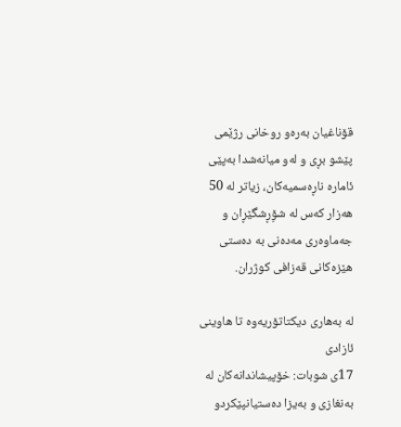قۆناغیان به‌ره‌و روخانی‌ رژێمی پێشو بڕی و له‌و میانه‌شدا به‌پێی‌ ئاماره‌ ناڕه‌سمیه‌كان، زیاتر له‌ 50 هه‌زار كه‌س له‌ شۆِڕشگێڕان و جه‌ماوه‌ری‌ مه‌ده‌نی به‌ ده‌ستی‌ هێزه‌كانی‌ قه‌زافی كوژران.

له‌ به‌هاری‌ دیكتاتۆریه‌وه‌ تا هاوینی‌ ئازادی‌
17ی‌ شوبات: خۆپیشاندانه‌كان له‌ به‌نغازی‌ و به‌یزا‌ ده‌ستیانپێكردو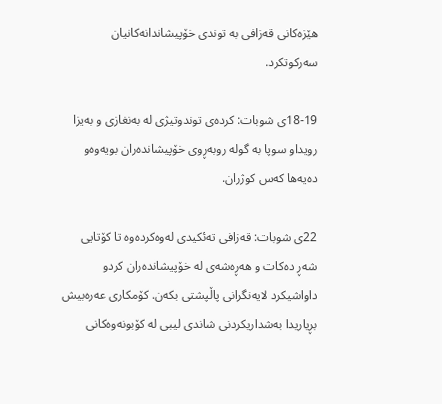هێزه‌كانی‌ قه‌زافی به‌ توندی‌ خۆپیشاندانه‌كانیان سه‌ركوتكرد.

18-19ی‌ شوبات: كرده‌ی‌ توندوتیژی‌ له‌ به‌نغازی و به‌یزا‌ رویداو سوپا به‌ گوله‌ روبه‌ڕوی‌ خۆپیشانده‌ران بویه‌وه‌و ده‌یه‌ها كه‌س كوژران.

22ی‌ شوبات: قه‌زافی ته‌ئكیدی له‌وه‌كرده‌وه‌ تا كۆتایی شه‌ڕ ده‌كات و هه‌ڕه‌شه‌ی‌ له‌ خۆپیشانده‌ران كردو داواشیكرد لایه‌نگرانی پاڵپشتی‌ بكه‌ن. كۆمكاری عه‌ره‌بیش بڕیاریدا به‌شداریكردنی شاندی لیبی له‌ كۆبونه‌وه‌كانی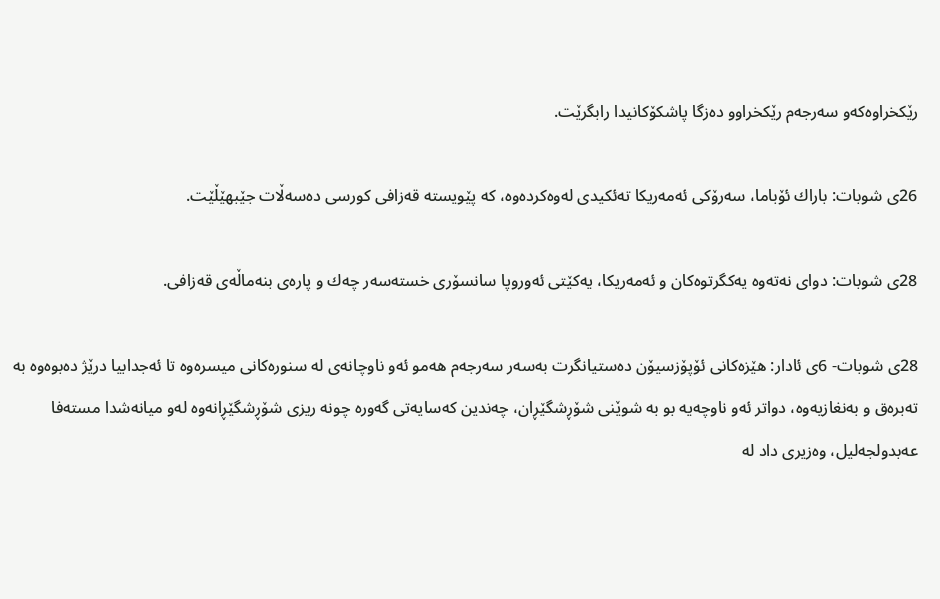رێكخراوه‌كه‌و سه‌رجه‌م رێكخراوو ده‌زگا پاشكۆكانیدا رابگرێت.

26ی‌ شوبات: باراك ئۆباما، سه‌رۆكی ئه‌مه‌ریكا ته‌ئكیدی له‌وه‌كرده‌وه،‌ كه‌ پێویسته‌ قه‌زافی كورسی ده‌سه‌ڵات جێبهێڵێت.

28ی‌ شوبات: دوای‌ نه‌ته‌وه‌ یه‌كگرتوه‌كان و ئه‌مه‌ریكا، یه‌كێتی ئه‌وروپا سانسۆری‌ خسته‌سه‌ر چه‌ك و پاره‌ی‌ بنه‌ماڵه‌ی‌ قه‌زافی.

28ی‌ شوبات- 6ی‌ ئادار: هێزه‌كانی‌ ئۆپۆزسیۆن ده‌ستیانگرت به‌سه‌ر سه‌رجه‌م هه‌مو ئه‌و ناوچانه‌ی‌ له‌ سنوره‌كانی‌ میسره‌وه‌ تا ئه‌جدابیا درێژ ده‌بوه‌وه‌ به‌ ته‌بره‌ق و به‌نغازیه‌وه‌، دواتر ئه‌و ناوچه‌یه‌ بو به‌ شوێنی‌ شۆڕشگێڕان، چه‌ندین كه‌سایه‌تی گه‌وره‌ چونه‌ ریزی شۆڕشگێڕانه‌وه‌ له‌و میانه‌شدا مسته‌فا عه‌بدولجه‌لیل، وه‌زیری‌ داد له‌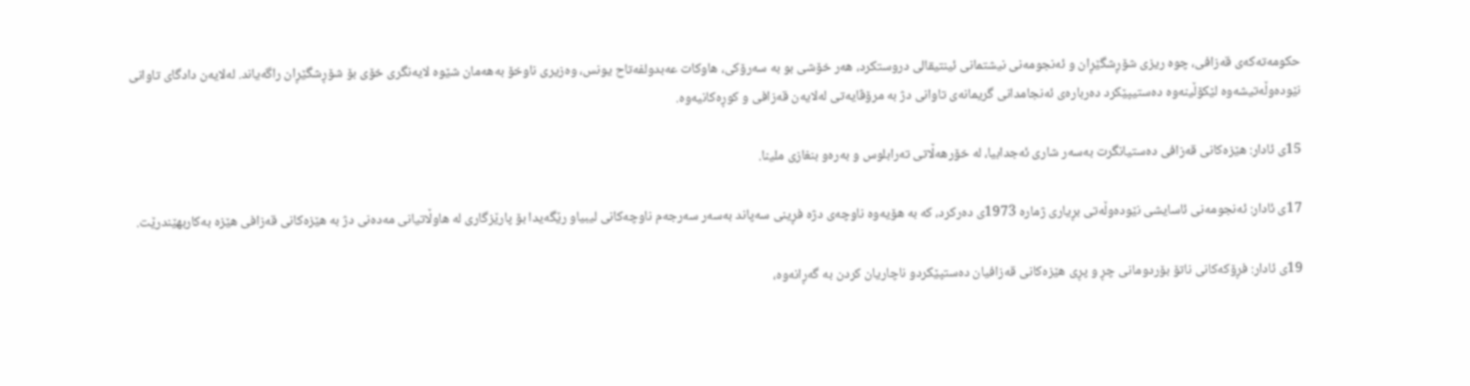حكومه‌ته‌كه‌ی‌ قه‌زافی، چوه‌ ریزی شۆڕشگێڕان و ئه‌نجومه‌نی نیشتمانی‌ ئینتیقالی‌ دروستكرد، هه‌ر خۆشی بو به‌ سه‌رۆكی، هاوكات عه‌بدولفه‌تاح یونس، وه‌زیری‌ ناوخۆ به‌هه‌مان شێوه‌ لایه‌نگری‌ خۆی‌ بۆ شۆڕشگێڕان راگه‌یاند. له‌لایه‌ن دادگای‌ تاوانی‌ نێوده‌وڵه‌تیشه‌وه‌ لێكۆڵینه‌وه‌ ده‌ستیپێكرد ده‌رباره‌ی‌ ئه‌نجامدانی‌ گریمانه‌ی‌ تاوانی‌ دژ به‌ مرۆڤایه‌تی له‌لایه‌ن قه‌زافی و كوڕه‌كانیه‌وه‌.

15ی‌ ئادار: هێزه‌كانی‌ قه‌زافی ده‌ستیانگرت به‌سه‌ر شاری‌ ئه‌جدابیا، له‌ خۆرهه‌ڵاتی‌ ته‌رابلوس و به‌ره‌و بنغازی ملینا.

17ی‌ ئادار: ئه‌نجومه‌نی ئاسایشی نێوده‌وڵه‌تی بڕیاری‌ ژماره‌ 1973ی‌ ده‌ركرد، كه‌ به‌ هۆیه‌وه‌ ناوچه‌ی‌ دژه‌ فڕینی‌ سه‌پاند به‌سه‌ر سه‌رجه‌م ناوچه‌كانی‌ لیبیاو رێگه‌یدا بۆ پارێزگاری‌ له‌ هاوڵاتیانی مه‌ده‌نی دژ به‌ هێزه‌كانی‌ قه‌زافی هێزه‌ به‌كاربهێندرێت.

19ی‌ ئادار: فڕۆكه‌كانی‌ ناتۆ بۆردومانی‌ چڕ و پڕی‌ هێزه‌كانی قه‌زافیان ده‌ستپێكردو ناچاریان كردن به‌ گه‌ڕانه‌وه‌،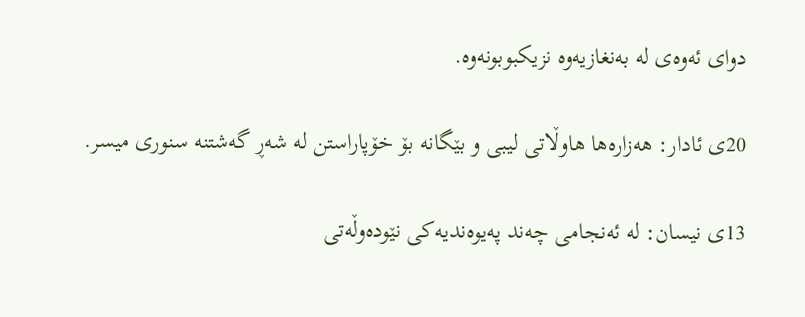دوای‌ ئه‌وه‌ی‌ له‌ به‌نغازیه‌وه‌ نزیكبوبونه‌وه‌.

20ی‌ ئادار: هه‌زاره‌ها هاوڵاتی لیبی و بێگانه‌ بۆ خۆپاراستن له‌ شه‌ڕ گه‌شتنه‌ سنوری میسر.

13ی‌ نیسان: له‌ ئه‌نجامی‌ چه‌ند په‌یوه‌ندیه‌كی نێوده‌وڵه‌تی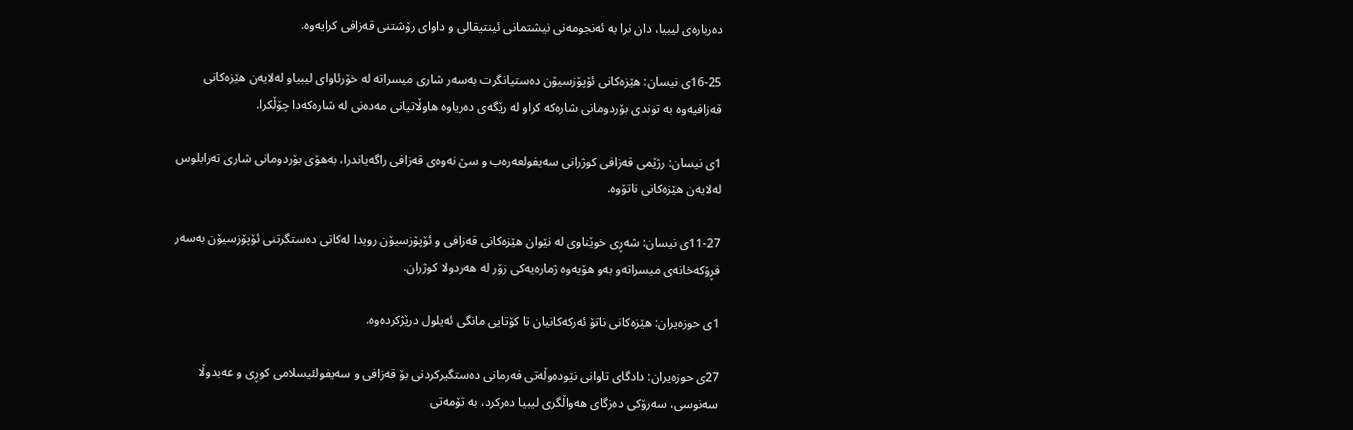ده‌رباره‌ی‌ لیبیا، دان نرا به‌ ئه‌نجومه‌نی نیشتمانی‌ ئینتیقالی‌ و داوای‌ رۆشتنی قه‌زافی كرایه‌وه‌.

16-25ی‌ نیسان: هێزه‌كانی‌ ئۆپۆزسیۆن ده‌ستیانگرت به‌سه‌ر شاری‌ میسراته‌ له‌ خۆرئاوای‌ لیبیاو له‌لایه‌ن هێزه‌كانی‌ قه‌زافیه‌وه‌ به ‌توندی بۆردومانی‌ شاره‌كه‌ كراو له‌ رێگه‌ی‌ ده‌ریاوه‌ هاوڵاتیانی‌ مه‌ده‌نی له‌ شاره‌كه‌دا چۆڵكرا.

1ی‌ نیسان: رژێمی قه‌زافی كوژرانی سه‌یفولعه‌ره‌ب و سێ نه‌وه‌ی‌ قه‌زافی راگه‌یاندرا، به‌هۆی‌ بۆردومانی‌ شاری‌ ته‌رابلوس له‌لایه‌ن هێزه‌كانی‌ ناتۆوه‌.

11-27ی‌ نیسان: شه‌ڕی‌ خوێناوی‌ له‌ نێوان هێزه‌كانی‌ قه‌زافی و ئۆپۆزسیۆن رویدا له‌كاتی ده‌ستگرتنی ئۆپۆزسیۆن به‌سه‌ر فڕۆكه‌خانه‌ی‌ میسراته‌و به‌و هۆیه‌وه‌ ژماره‌یه‌كی زۆر له‌ هه‌ردولا كوژران.

1ی‌ حوزه‌یران: هێزه‌كانی‌ ناتۆ ئه‌ركه‌كانیان تا كۆتایی مانگی ئه‌یلول درێژكرده‌وه‌.

27ی‌ حوزه‌یران: دادگای‌ تاوانی‌ نێوده‌وڵه‌تی فه‌رمانی‌ ده‌ستگیركردنی‌ بۆ قه‌زافی و سه‌یفولئیسلامی كوڕی‌ و عه‌بدوڵا سه‌نوسی، سه‌رۆكی‌ ده‌زگای‌ هه‌واڵگری‌ لیبیا ده‌ركرد، به‌ تۆمه‌تی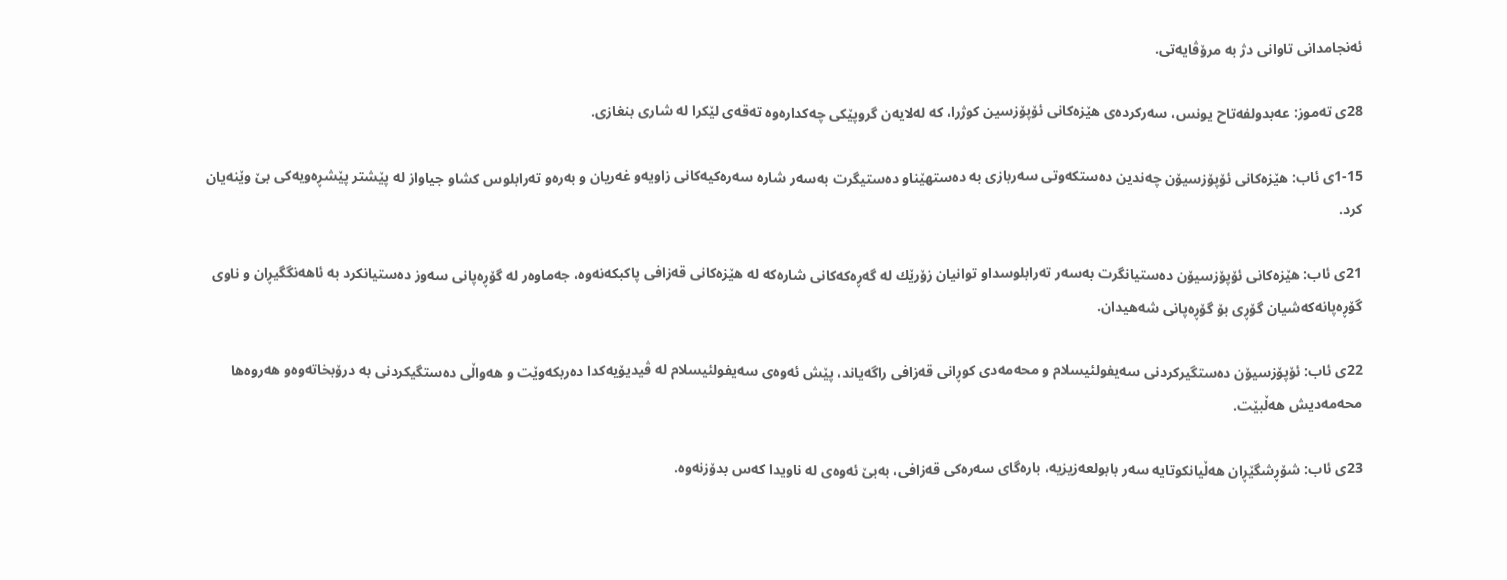ئه‌نجامدانی‌ تاوانی‌ دژ به‌ مرۆڤایه‌تی‌.

28ی‌ ته‌موز: عه‌بدولفه‌تاح یونس، سه‌ركرده‌ی‌ هێزه‌كانی‌ ئۆپۆزسین كوژرا، كه‌ له‌لایه‌ن گروپێكی چه‌كداره‌وه‌ ته‌قه‌ی‌ لێكرا له‌ شاری‌ بنغازی.

1-15ی‌ ئاب: هێزه‌كانی‌ ئۆپۆزسیۆن چه‌ندین ده‌ستكه‌وتی سه‌ربازی‌ به‌ ده‌ستهێناو ده‌ستیگرت به‌سه‌ر شاره‌ سه‌ره‌كیه‌كانی‌ زاویه‌و غه‌ریان و به‌ره‌و ته‌رابلوس كشاو جیاواز له‌ پێشتر پێشڕه‌ویه‌كی بێ وێنه‌یان كرد.

21ی‌ ئاب: هێزه‌كانی‌ ئۆپۆزسیۆن ده‌ستیانگرت به‌سه‌ر ته‌رابلوسداو توانیان زۆرێك له‌ گه‌ڕه‌كه‌كانی‌ شاره‌كه‌ له‌ هێزه‌كانی‌ قه‌زافی پاكبكه‌نه‌وه‌، جه‌ماوه‌ر له‌ گۆڕه‌پانی‌ سه‌وز ده‌ستیانكرد به‌ ئاهه‌نگگیڕان و ناوی‌ گۆڕه‌پانه‌كه‌شیان گۆڕی‌ بۆ گۆڕه‌پانی شه‌هیدان.

22ی‌ ئاب: ئۆپۆزسیۆن ده‌ستگیركردنی سه‌یفولئیسلام و محه‌مه‌دی‌ كوڕانی قه‌زافی راگه‌یاند، پێش ئه‌وه‌ی‌ سه‌یفولئیسلام له‌ ڤیدیۆیه‌كدا ده‌ربكه‌وێت و هه‌واڵی‌ ده‌ستگیكردنی به‌ درۆبخاته‌وه‌و هه‌روه‌ها محه‌مه‌‌دیش هه‌ڵبێت.

23ی‌ ئاب: شۆڕشگێڕان هه‌ڵیانكوتایه‌ سه‌ر بابولعه‌زیزیه‌، باره‌گای‌ سه‌ره‌كی قه‌زافی، به‌بێ ئه‌وه‌ی‌ له‌ ناویدا كه‌س بدۆزنه‌وه‌.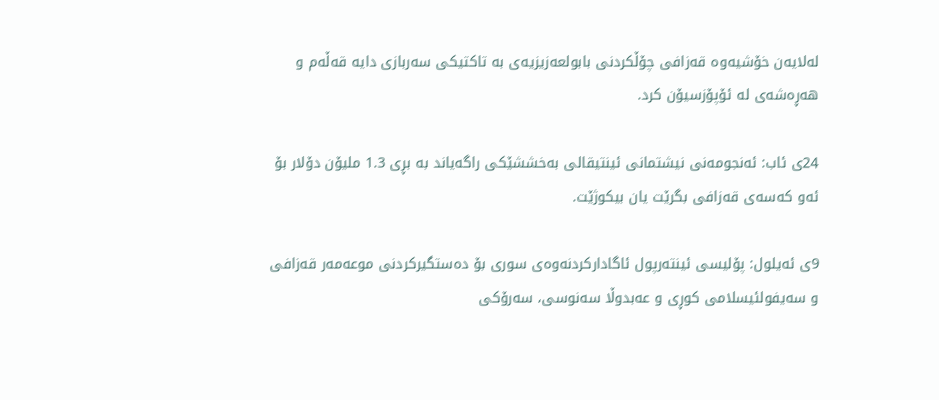له‌لایه‌ن خۆشیه‌وه‌ قه‌زافی چۆڵكردنی بابولعه‌زیزیه‌ی‌ به‌ تاكتیكی سه‌ربازی‌ دایه‌ قه‌ڵه‌م و هه‌ڕه‌شه‌ی‌ له‌ ئۆپۆزسیۆن كرد.

24ی‌ ئاب: ئه‌نجومه‌نی نیشتمانی‌ ئینتیقالی‌ به‌خششێكی راگه‌یاند به‌ بڕی 1.3 ملیۆن دۆلار بۆ ئه‌و كه‌سه‌ی‌ قه‌زافی بگرێت یان بیكوژێت.

9ی‌ ئه‌یلول: پۆلیسی ئینته‌رپول ئاگاداركردنه‌وه‌ی‌ سوری بۆ ده‌ستگیركردنی موعه‌مه‌ر قه‌زافی و سه‌یفولئیسلامی‌ كوڕی‌ و عه‌بدوڵا سه‌نوسی، سه‌رۆكی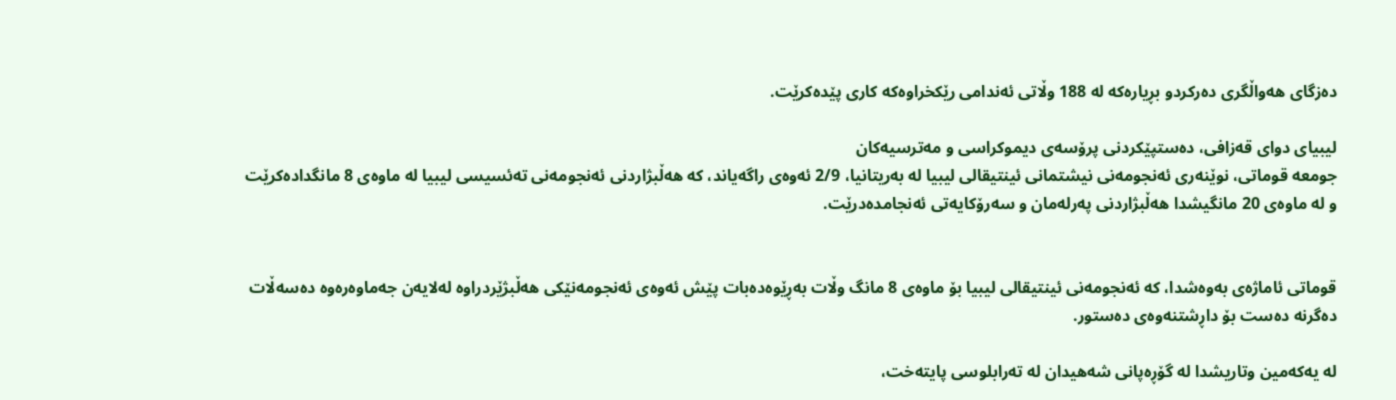ده‌زگای‌ هه‌واڵگری‌ ده‌ركردو بڕیاره‌كه‌ له‌ 188 وڵاتی ئه‌ندامی رێكخراوه‌كه‌ كاری‌ پێده‌كرێت.

لیبیای‌ دوای‌ قه‌زافی، ده‌ستپێكردنی‌ پرۆسه‌ی‌ دیموكراسی و مه‌ترسیه‌كان
جومعه‌ قوماتی‌، نوێنه‌ری‌ ئه‌نجومه‌نی نیشتمانی‌ ئینتیقالی‌ لیبیا له‌ به‌ریتانیا، 2/9 ئه‌وه‌ی‌ راگه‌یاند، كه‌ هه‌ڵبژاردنی ئه‌نجومه‌نی ته‌ئسیسی لیبیا له‌ ماوه‌ی‌ 8 مانگداده‌كرێت و له‌ ماوه‌ی‌ 20 مانگیشدا هه‌ڵبژاردنی په‌رله‌مان و سه‌رۆكایه‌تی ئه‌نجامده‌درێت.


قوماتی‌ ئاماژه‌ی‌ به‌وه‌شدا‌، كه‌ ئه‌نجومه‌نی ئینتیقالی‌ لیبیا بۆ ماوه‌ی‌ 8 مانگ وڵات به‌ڕێوه‌ده‌بات پێش ئه‌وه‌ی‌ ئه‌نجومه‌نێكی هه‌ڵبژێردراوه‌ له‌لایه‌ن جه‌ماوه‌ره‌وه‌ ده‌سه‌ڵات ده‌گرنه‌ ده‌ست بۆ داڕشتنه‌وه‌ی‌ ده‌ستور.

له‌ یه‌كه‌مین وتاریشدا له‌ گۆڕه‌پانی‌ شه‌هیدان له‌ ته‌رابلوسی پایته‌خت،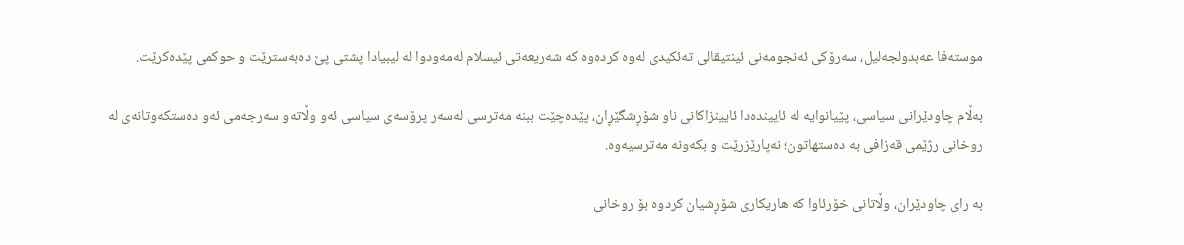موسته‌فا عه‌بدولجه‌لیل، سه‌رۆكی ئه‌نجومه‌نی ئینتیقالی‌ ته‌ئكیدی له‌وه‌ كرده‌وه‌ كه‌ شه‌ریعه‌تی ئیسلام له‌مه‌ودوا له‌ لیبیادا پشتی‌ پێ ده‌به‌سترێت و حوكمی پێده‌كرێت.

به‌ڵام چاودێرانی سیاسی، پێیانوایه‌ له‌ ئایینده‌دا ئایینزاكانی‌ ناو شۆڕشگێڕان، پێده‌چێت ببنه‌ مه‌ترسی له‌سه‌ر پرۆسه‌ی‌ سیاسی ئه‌و وڵاته‌و سه‌رجه‌می‌ ئه‌و ده‌ستكه‌وتانه‌ی‌ له‌ روخانی‌ رژێمی قه‌زافی به‌ ده‌ستهاتون؛ نه‌پارێزرێت و بكه‌ونه‌ مه‌ترسیه‌وه‌.

به‌ رای‌ چاودێران، وڵاتانی‌ خۆرئاوا كه‌ هاریكاری شۆڕشیان كردوه‌ بۆ روخانی‌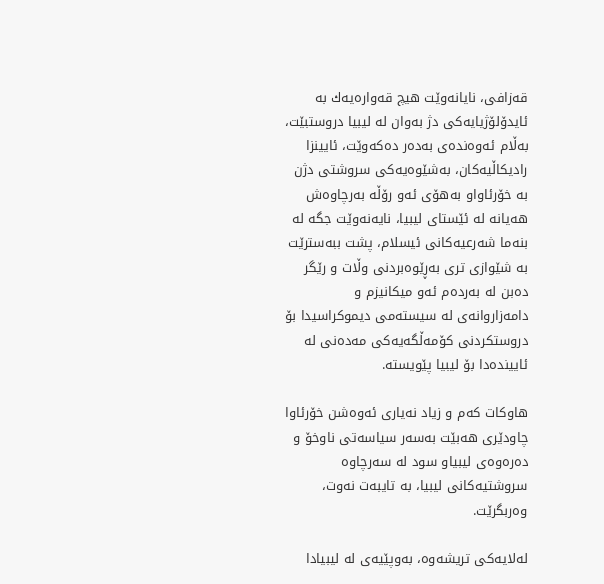قه‌زافی، نایانه‌وێت هیچ قه‌واره‌یه‌ك به‌ ئایدۆلۆژیایه‌كی دژ به‌وان له‌ لیبیا دروستبێت، به‌ڵام ئه‌وه‌نده‌ی‌ به‌ده‌ر ده‌كه‌وێت، ئایینزا رادیكاڵیه‌كان، به‌شێوه‌یه‌كی سروشتی‌ دژن به‌ خۆرئاواو به‌هۆی‌ ئه‌و رۆڵه‌ به‌رچاوه‌ش هه‌یانه‌ له‌ ئێستای‌ لیبیا، نایه‌نه‌وێت جگه‌ له‌ بنه‌ما شه‌رعیه‌كانی ئیسلام، پشت ببه‌سترێت به‌ شێوازی تری‌‌ به‌ڕێوه‌بردنی وڵات و رێگر ده‌بن له‌ به‌رده‌م ئه‌و میكانیزم و دامه‌زاروانه‌ی‌ له‌ سیسته‌می دیموكراسیدا بۆ دروستكردنی كۆمه‌ڵگه‌یه‌كی مه‌ده‌نی له‌ ئایینده‌دا بۆ لیبیا پێویسته‌.

هاوكات كه‌م و زیاد نه‌یاری‌ ئه‌وه‌شن خۆرئاوا چاودێری‌ هه‌بێت به‌سه‌ر سیاسه‌تی ناوخۆ و ده‌ره‌وه‌ی‌ لیبیاو سود له‌ سه‌رچاوه‌ سروشتیه‌كانی لیبیا، به‌ تایبه‌ت نه‌وت، وه‌ربگرێت.

له‌لایه‌كی تریشه‌وه‌، به‌وپێیه‌ی‌ له‌ لیبیادا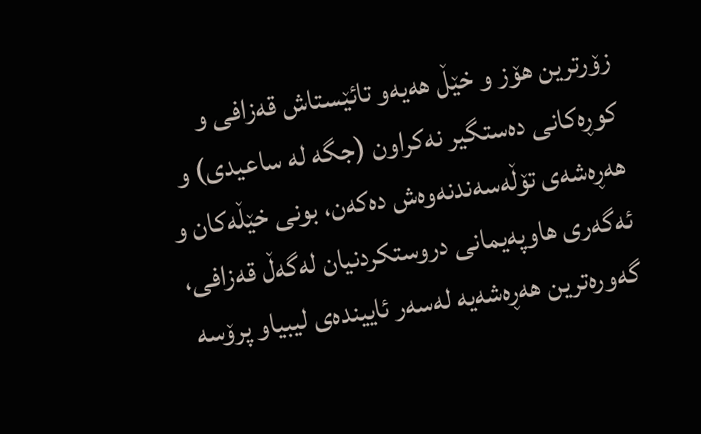زۆرترین هۆز و خێڵ هه‌یه‌و تائێستاش قه‌زافی و كوڕه‌كانی ده‌ستگیر نه‌كراون (جگه‌ له‌ ساعیدی‌) و هه‌ڕه‌شه‌ی‌ تۆڵه‌سه‌ندنه‌وه‌ش ده‌كه‌ن، بونی‌ خێڵه‌كان و ئه‌گه‌ری‌ هاوپه‌یمانی‌ دروستكردنیان له‌گه‌ڵ قه‌زافی، گه‌وره‌ترین هه‌ڕه‌شه‌یه‌ له‌سه‌ر ئایینده‌ی‌ لیبیاو پرۆسه‌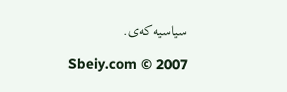سیاسیه‌كه‌ی‌.

Sbeiy.com © 2007